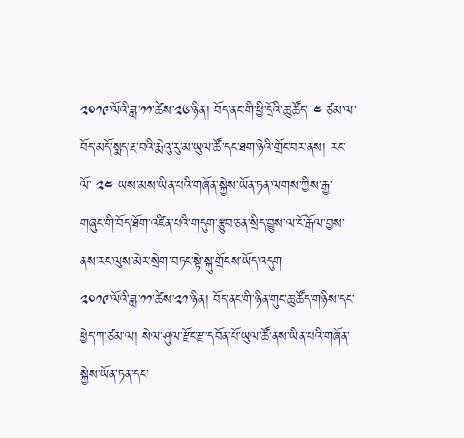༢༠༡༩་ལོའི་ཟླ་༡༡་ཚེས་༢༦་ཉིན། བོད་ནང་གི་ཕྱི་དྲོའི་ཆུ་ཚོད་ ༤ ཙམ་ལ་བོད་མདོ་སྨད་རྔ་བའི་རྨེའུ་རུ་མ་ཡུལ་ཚོ་དང་ཐག་ཉེའི་གྲོང་བར་ནས། རང་ལོ་ ༢༤ ཡས་མས་ཡིན་པའི་གཞོན་སྐྱེས་ཡོན་ཏན་ལགས་ཀྱིས་རྒྱ་གཞུང་གི་བོད་ཐོག་འཛིན་པའི་གདུག་རྩུབ་ཅན་སྲིད་བྱུས་ལ་ངོ་རྒོལ་བྱས་ནས་རང་ལུས་མེར་སྲེག་བཏང་སྟེ་སྐུ་གྲོངས་ཡོད་འདུག
༢༠༡༩་ལོའི་ཟླ་༡༡་ཚེས་༢༡་ཉིན། བོད་ནང་གི་ཉིན་གུང་ཆུ་ཚོད་གཉིས་དང་ཕྱེད་ཀ་ཙམ་ལ། སེལ་ཤུལ་རྫོང་རྫ་དབོན་པོ་ཡུལ་ཚོ་ནས་ཡིན་པའི་གཞོན་སྐྱེས་ཡོན་ཏན་དང་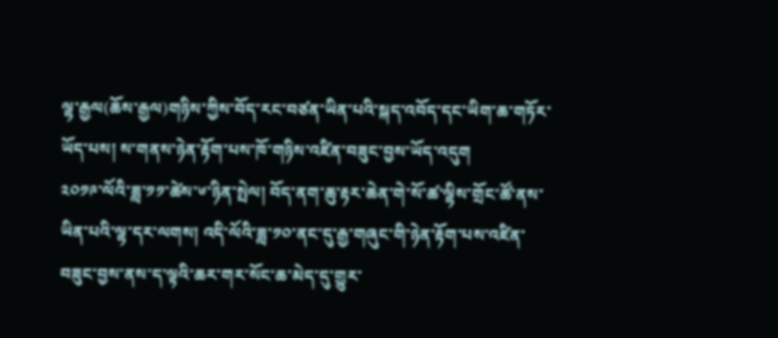ལྷ་རྒྱལ(ཆོས་རྒྱལ)གཉིས་ཀྱིས་བོད་རང་བཙན་ཡིན་པའི་སྐད་འབོད་དང་ཡིག་ཆ་གཏོར་ཡོད་པས། ས་གནས་ཉེན་རྟོག་པས་ཁོ་གཉིས་འཛིན་བཟུང་བྱས་ཡོད་འདུག
༢༠༡༩་ལོའི་ཟླ་༡༡་ཚེས་༦་ཉིན་སྤེལ། བོད་ནག་ཆུ་རྟར་ཆེན་གེ་སོ་ཚ་ལྷིས་གྲོང་ཚོ་ནས་ཡིན་པའི་ལྷ་དར་ལགས། འདི་ལོའི་ཟླ་༡༠་ནང་དུ་རྒྱ་གཞུང་གི་ཉེན་རྟོག་པས་འཛིན་བཟུང་བྱས་ནས་ད་ལྟའི་ཆར་གར་སོང་ཆ་མེད་དུ་གྱུར་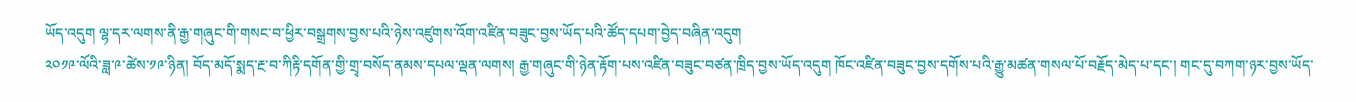ཡོད་འདུག ལྷ་དར་ལགས་ནི་རྒྱ་གཞུང་གི་གསང་བ་ཕྱིར་བསྒྲགས་བྱས་པའི་ཉེས་འཛུགས་འོག་འཛིན་བཟུང་བྱས་ཡོད་པའི་ཚོད་དཔག་བྱེད་བཞིན་འདུག
༢༠༡༩་ལོའི་ཟླ་༩་ཚེས་༡༩་ཉིན། བོད་མདོ་སྨད་རྔ་བ་ཀིརྟི་དགོན་གྱི་གྲྭ་བསོད་ནམས་དཔལ་ལྡན་ལགས། རྒྱ་གཞུང་གི་ཉེན་རྟོག་པས་འཛིན་བཟུང་བཙན་ཁྲིད་བྱས་ཡོད་འདུག ཁོང་འཛིན་བཟུང་བྱས་དགོས་པའི་རྒྱུ་མཚན་གསལ་པོ་བརྗོད་མེད་པ་དང་། གང་དུ་བཀག་ཉར་བྱས་ཡོད་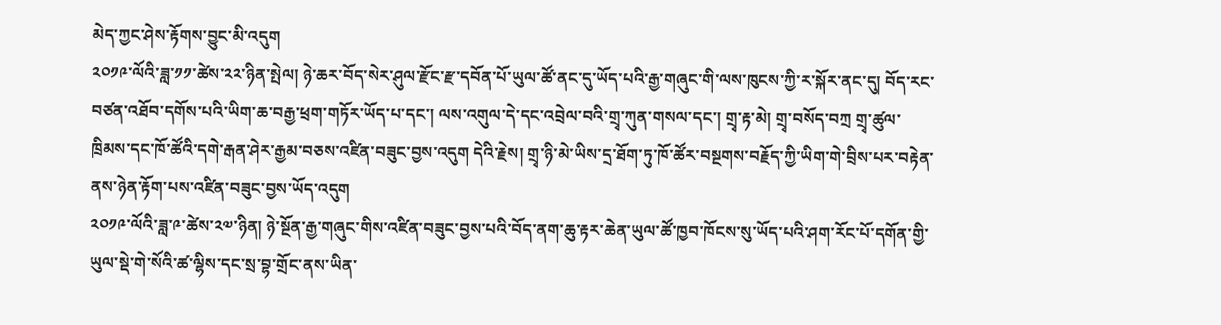མེད་ཀྱང་ཤེས་རྟོགས་བྱུང་མི་འདུག
༢༠༡༩་ལོའི་ཟླ་༡༡་ཚེས་༢༢་ཉིན་སྤེལ། ཉེ་ཆར་བོད་སེར་ཤུལ་རྫོང་རྫ་དབོན་པོ་ཡུལ་ཚོ་ནང་དུ་ཡོད་པའི་རྒྱ་གཞུང་གི་ལས་ཁུངས་ཀྱི་ར་སྐོར་ནང་དུ། བོད་རང་བཙན་འཐོབ་དགོས་པའི་ཡིག་ཆ་བརྒྱ་ཕྲག་གཏོར་ཡོད་པ་དང་། ལས་འགུལ་དེ་དང་འབྲེལ་བའི་གྲྭ་ཀུན་གསལ་དང་། གྲྭ་རྟ་མེ། གྲྭ་བསོད་བཀྲ གྲྭ་ཚུལ་ཁྲིམས་དང་ཁོ་ཚོའི་དགེ་རྒན་ཤེར་རྒྱམ་བཅས་འཛིན་བཟུང་བྱས་འདུག དེའི་རྗེས། གྲྭ་ཉི་མེ་ཡིས་དྲ་ཐོག་ཏུ་ཁོ་ཚོར་བསྔགས་བརྗོད་ཀྱི་ཡིག་གེ་བྲིས་པར་བརྟེན་ནས་ཉེན་རྟོག་པས་འཛིན་བཟུང་བྱས་ཡོད་འདུག
༢༠༡༩་ལོའི་ཟླ་༩་ཚེས་༢༧་ཉིན། ཉེ་སྔོན་རྒྱ་གཞུང་གིས་འཛིན་བཟུང་བྱས་པའི་བོད་ནག་ཆུ་རྟར་ཆེན་ཡུལ་ཚོ་ཁྱབ་ཁོངས་སུ་ཡོད་པའི་ཤག་རོང་པོ་དགོན་གྱི་ཡུལ་སྡེ་གེ་སོའི་ཚ་ལྷིས་དང་སྲ་བྷ་གྲོང་ནས་ཡིན་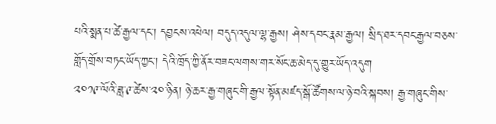པའི་སྨན་པ་ཚེ་རྒྱལ་དང་། དབྱངས་འཕེལ། བདུད་འདུལ་ལྷ་རྒྱས། ཤེས་དབང་རྣམ་རྒྱལ། སྲིད་ཐར་དབང་རྒྱལ་བཅས་གློད་གྲོས་བཏང་ཡོད་ཀྱང་། དེའི་ཁྲོད་ཀྱི་ནོར་བཟང་ལགས་གར་སོང་ཆ་མེད་དུ་གྱུར་ཡོད་འདུག
༢༠༡༩་ལོའི་ཟླ་༩་ཚེས་༢༠་ཉིན། ཉེ་ཆར་རྒྱ་གཞུང་གི་རྒྱལ་སྟོན་མཛད་སྒོ་ཚོགས་ལ་ཉེ་བའི་སྐབས། རྒྱ་གཞུང་གིས་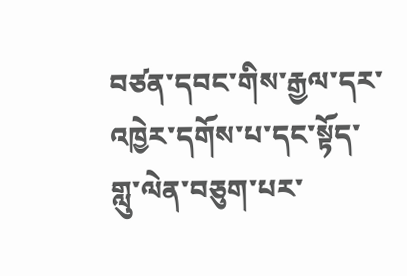བཙན་དབང་གིས་རྒྱལ་དར་འཁྱེར་དགོས་པ་དང་སྟོད་གླུ་ལེན་བཅུག་པར་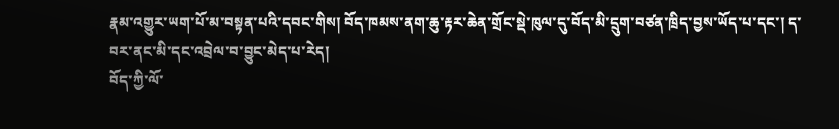རྣམ་འགྱུར་ཡག་པོ་མ་བསྟན་པའི་དབང་གིས། བོད་ཁམས་ནག་ཆུ་རྟར་ཆེན་གྲོང་སྡེ་ཁུལ་དུ་བོད་མི་དྲུག་བཙན་ཁྲིད་བྱས་ཡོད་པ་དང་། ད་བར་ནང་མི་དང་འབྲེལ་བ་བྱུང་མེད་པ་རེད།
བོད་ཀྱི་ལོ་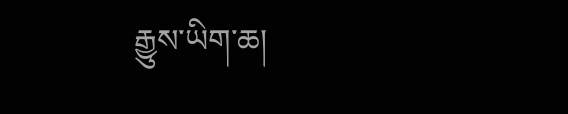རྒྱུས་ཡིག་ཆ།